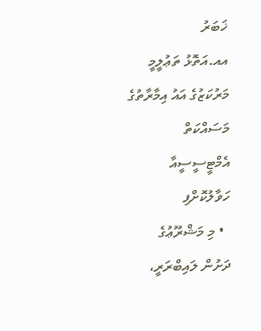ޚަބަރު
އއ.އަތޮޅު ތަޢުލީމީ މަރުކަޒުގެ އައު އިމާރާތުގެ މަސައްކަތް އެމްޓީސީސީއާ ހަވާލުކޮށްފި
  • މި މަޝްރޫޢުގެ ދަށުން ލައިބްރަރީ،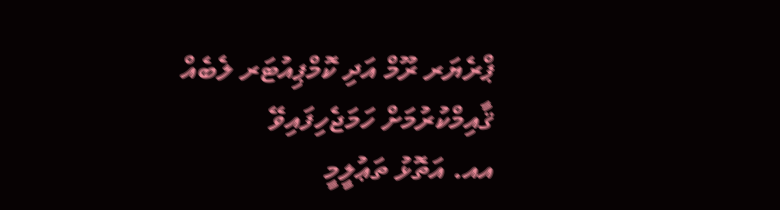ޕްރެޔަރ ރޫމް އަދި ކޮމްޕިއުޓަރ ލެބެއް ޤާއިމްކުރުމަށް ހަމަޖެހިފައިވޭ
އއ. އަތޮޅު ތަޢުލީމީ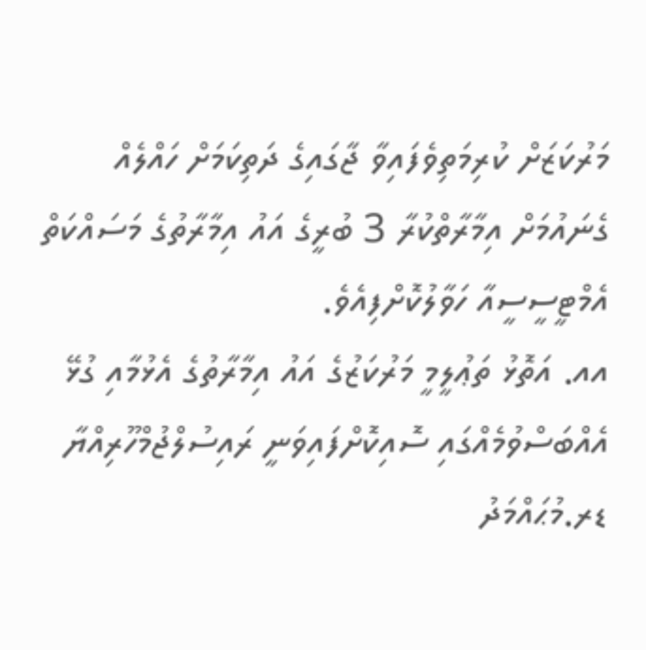މަރުކަޒަށް ކުރިމަތިވެފައިވާ ޖާގައިގެ ދަތިކަމަށް ހައްލެއް ގެނައުމަށް އިމާރާތްކުރާ 3 ބުރީގެ އައު އިމާރާތުގެ މަސައްކަތް އެމްޓީސީސީއާ ހަވާލުކޮށްފިއެވެ.
އއ. އަތޮޅު ތަޢުލީމީ މަރުކަޒުގެ އައު އިމާރާތުގެ އެޅުމާއި ގުޅޭ އެއްބަސްވުމެއްގައި ސޮއިކޮށްފައިވަނީ ރައިސުލްޖުމްހޫރިއްޔާ ޑރ.މުޙައްމަދު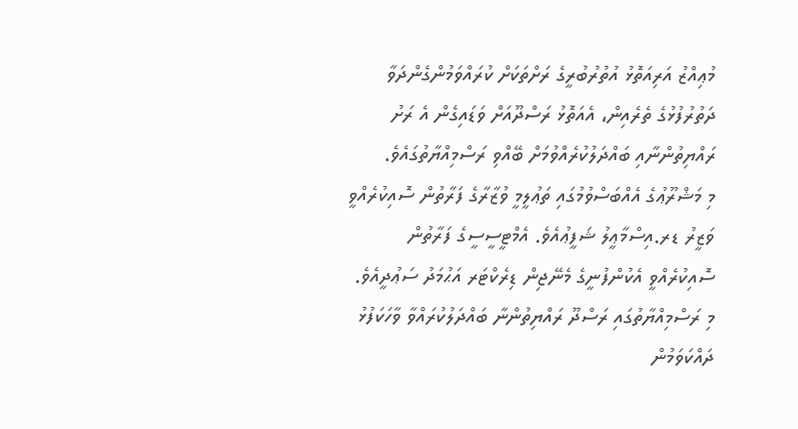މުޢިއްޒު އަރިއަތޮޅު އުތުރުބުރީގެ ރަށްތަކަށް ކުރައްވަމުންގެންދަވާ ދަތުރުފުޅުގެ ތެރެއިން، އެއަތޮޅު ރަސްދޫއަށް ވަޑައިގެން އެ ރަށު ރައްޔިތުންނާއި ބައްދަލުކުރެއްވުމަށް ބޭއްވި ރަސްމިއްޔާތުގައެވެ.
މި މަޝްރޫޢުގެ އެއްބަސްވުމުގައި ތަޢުލީމީ ވުޒާރާގެ ފަރާތުން ސޮއިކުރެއްވީ ވަޒީރު ޑރ.އިސްމާޢީލު ޝަފީޢުއެވެ. އެމްޓީސީސީގެ ފަރާތުން ސޮއިކުރެއްވީ އެކުންފުނީގެ މެނޭޖިން ޑިރެކްޓަރ އަޙުމަދު ސަޢުދީއެވެ.
މި ރަސްމިއްޔާތުގައި ރަސްދޫ ރައްޔިތުންނާ ބައްދަލުކުރައްވާ ވާހަކަފުޅު ދައްކަވަމުން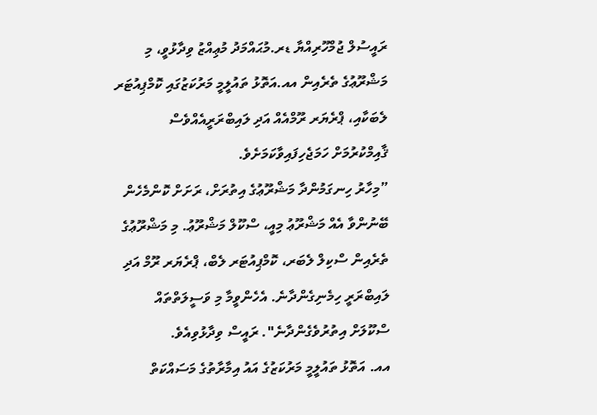ރައީސުލް ޖުމްހޫރިއްޔާ ޑރ.މުޙައްމަދު މުޢިއްޒު ވިދާޅުވީ، މި މަޝްރޫޢުގެ ތެރެއިން އއ.އަތޮޅު ތައުލީމީ މަރުކަޒުގައި ކޮމްޕިއުޓަރ ލެބަކާއި، ޕްރެޔަރ ރޫމްއެއް އަދި ލައިބްރަރީއެއްވެސް ޤާއިމްކުރުމަށް ހަމަޖެހިފައިވާކަމަށެވެ.
”މިހާރު ހިނގަމުންދާ މަޝްރޫޢުގެ އިތުރަށް، ރަށަށް ކޮންމެހެން ބޭނުންވާ އެއް މަޝްރޫޢު މިއީ، ސްކޫލް މަޝްރޫޢު. މި މަޝްރޫޢުގެ ތެރެއިން ސްކިލް ލެބަރ، ކޮމްޕިއުޓަރ ލެބް، ޕްރެޔަރ ރޫމް އަދި ލައިބްރަރީ ހިމެނިގެންދާނެ. އެހެންވީމާ މި ވަސީލަތްތައް ސްކޫލަށް އިތުރުވެގެންދާނެ". ރައީސް ވިދާޅުވިއެވެ.
އއ. އަތޮޅު ތައުލީމީ މަރުކަޒުގެ އައު އިމާރާތުގެ މަސައްކަތް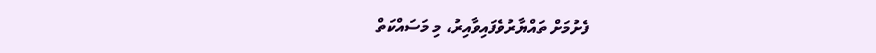ފެށުމަށް ތައްޔާރުވެފައިވާއިރު، މި މަސައްކަތް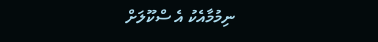ނިމުމާއެކު އެ ސްކޫލަށް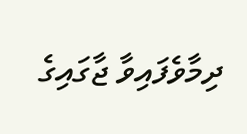ދިމާވެފައިވާ ޖާގައިގެ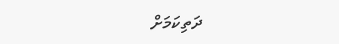ދަތިކަމަށް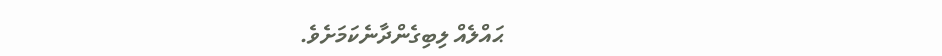ޙައްލެއް ލިބިގެންދާނެކަމަށެވެ.